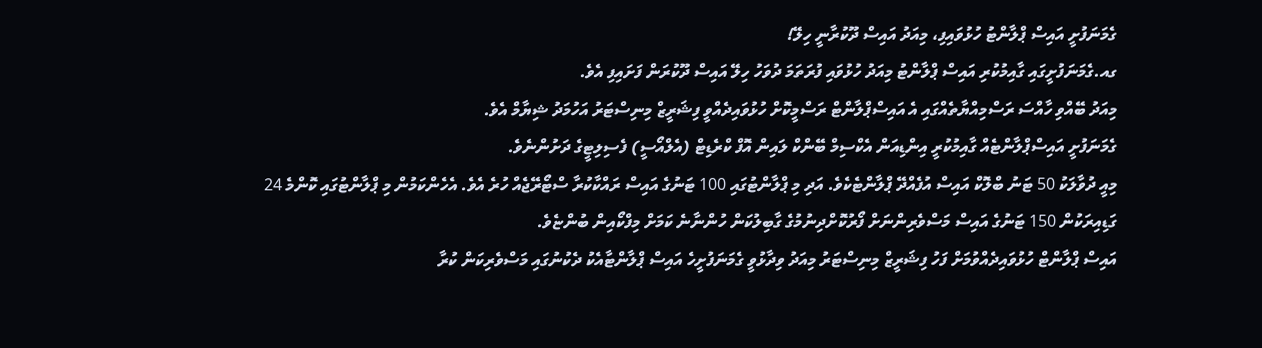ގެމަނަފުށީ އައިސް ޕްލާންޓު ހުޅުވައިފި، މިއަދު އައިސް ދޫކުރާނީ ހިލޭ!
ގއ.ގެމަނަފުށީގައި ގާއިމުކުރި އައިސް ޕްލާންޓު މިއަދު ހުޅުވައި ފުރަތަމަ ދުވަހު ހިލޭ އައިސް ދޫކުރަން ފަށައިފި އެވެ.
މިއަދު ބޭއްވި ހާއްސަ ރަސްމިއްޔާތެއްގައި އެ އައިސްޕްލާންޓް ރަސްމީކޮށް ހުޅުވައިދެއްވީ ފިޝަރީޒް މިނިސްޓަރު އަހުމަދު ޝިޔާމް އެވެ.
ގެމަނަފުށީ އައިސްޕްލާންޓެއް ގާއިމުކުރީ އިންޑިއަން އެކްސިމް ބޭންކް ލައިން އޮފް ކްރެޑިޓް (އެލްއޯސީ) ފެސިލިޓީގެ ދަށުންނެވެ.
މިއީ ދުވާލަކު 50 ޓަނު ބްލޮކް އައިސް އުފެއްދޭ ޕްލާންޓެކެވެ. އަދި މި ޕްލާންޓުގައި 100 ޓަނުގެ އައިސް ރައްކާކުރާ ސްޓޯރޭޖެއް ހުރެ އެވެ. އެހެންކަމުން މި ޕްލާންޓުގައި ކޮންމެ 24 ގަޑިއިރަކުން 150 ޓަނުގެ އައިސް މަސްވެރިންނަށް ފޯރުކޮށްދިނުމުގެ ގާބިލުކަން ހުންނާނެ ކަމަށް މިފްކޯއިން ބުންޏެވެ.
އައިސް ޕްލާންޓް ހުޅުވައިދެއްވުމަށް ފަހު ފިޝަރީޒް މިނިސްޓަރު މިއަދު ވިދާޅުވީ ގެމަނަފުށީހެ އައިސް ޕްލާންޓާއެކު ދެކުނުގައި މަސްވެރިކަން ކުރާ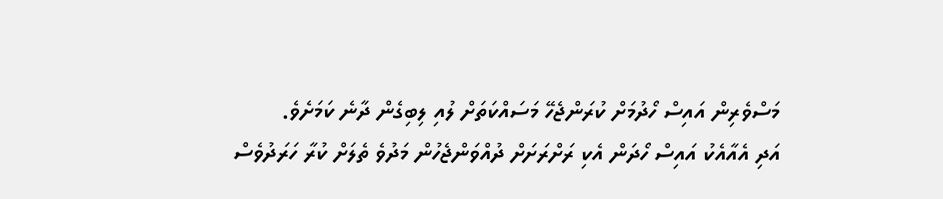މަސްވެރިން އައިސް ހޯދުމަށް ކުރަންޖެހޭ މަސައްކަތަށް ލުއި ލިބިގެން ދާނެ ކަމަށެވެ.
އަދި އެއާއެކު އައިސް ހޯދަން އެކި ރަށްރަށަށް ދުއްވަންޖެހުން މަދުވެ ތެލަށް ކުރާ ހަރަދުވެސް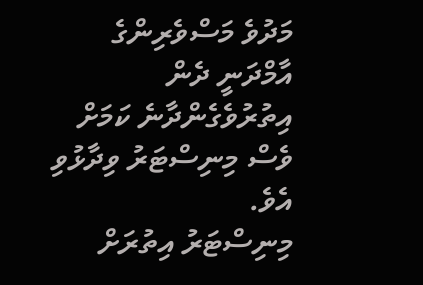މަދުވެ މަސްވެރިންގެ އާމްދަނީ ދެން އިތުރުވެގެންދާނެ ކަމަށް ވެސް މިނިސްޓަރު ވިދާޅުވި އެވެ.
މިނިސްޓަރު އިތުރަށް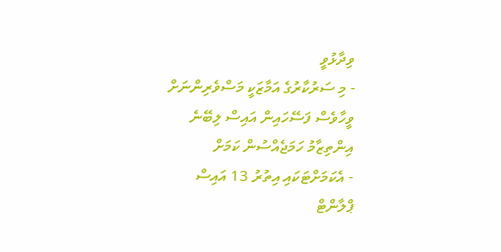ވިދާޅުވީ
- މި ސަރުކާރުގެ އަމާޒަކީ މަސްވެރިންނަށް ވީހާވެސް ފަސޭހައިން އައިސް ލިބޭނެ އިންތިޒާމު ހަމަޖެއްސުން ކަމަށް
- އެކަމަށްޓަކައި އިތުރު 13 އައިސް ޕްލާންޓް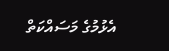އެޅުމުގެ މަސައްކަތް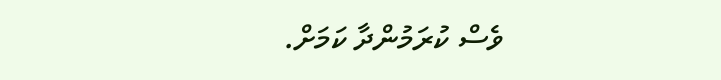ވެސް ކުރަމުންދާ ކަމަށް.